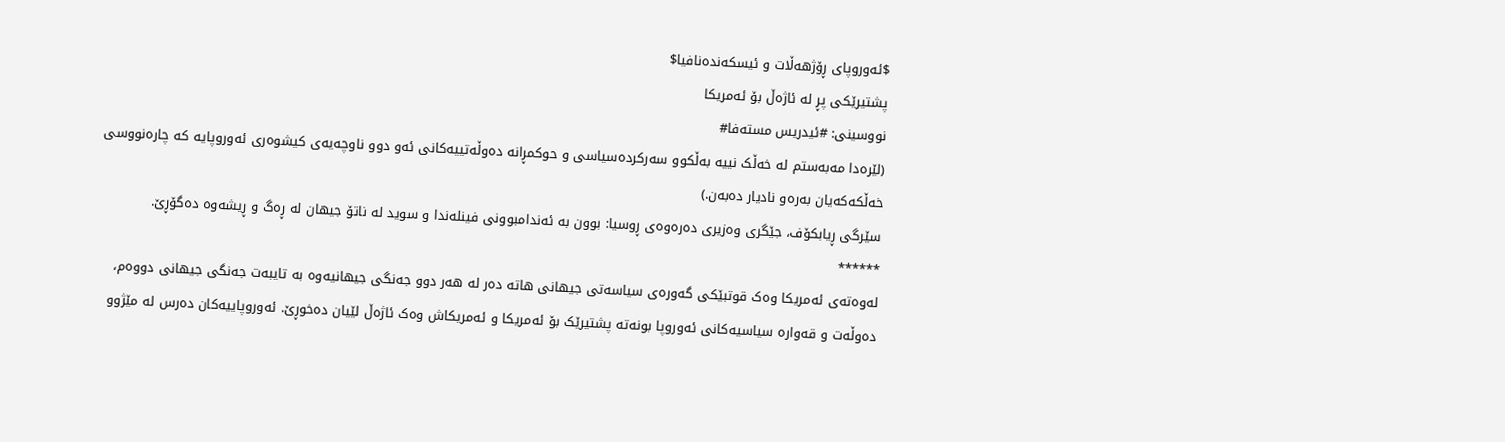$ئەوروپای ڕۆژهەڵات و ئیسکەندەنافیا$
پشتیرێکی پڕ لە ئاژەڵ بۆ ئەمریکا
نووسینی: #ئیدریس مستەفا#
(لێرەدا مەبەستم لە خەڵک نییە بەڵکوو سەرکردەسیاسی و حوکمڕانە دەوڵەتییەکانی ئەو دوو ناوچەیەی کیشوەری ئەوروپایە کە چارەنووسی خەڵکەکەیان بەرەو نادیار دەبەن.)
سێرگی ڕیابکۆف، جێگری وەزیری دەرەوەی ڕوسیا: بوون بە ئەندامبوونی فینلەندا و سوید لە ناتۆ جیهان لە ڕەگ و ڕیشەوە دەگۆڕێ.
******
لەوەتەی ئەمریکا وەک قوتبێکی گەورەی سیاسەتی جیهانی هاتە دەر لە هەر دوو جەنگی جیهانیەوە بە تایبەت جەنگی جیهانی دووەم، دەوڵەت و قەوارە سیاسیەکانی ئەوروپا بونەتە پشتیرێک بۆ ئەمریکا و ئەمریکاش وەک ئاژەڵ لێیان دەخوڕێ. ئەوروپاییەکان دەرس لە مێژوو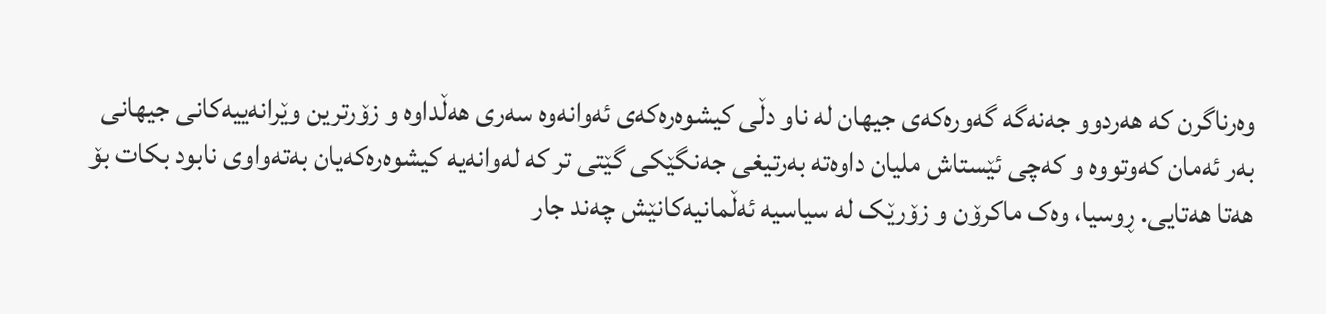وەرناگرن کە هەردوو جەنەگە گەورەکەی جیهان لە ناو دڵی کیشوەرەکەی ئەوانەوە سەری هەڵداوە و زۆرترین وێرانەییەکانی جیهانی بەر ئەمان کەوتووە و کەچی ئێستاش ملیان داوەتە بەرتیغی جەنگێکی گێتی تر کە لەوانەیە کیشوەرەکەیان بەتەواوی نابود بکات بۆ هەتا هەتایی. ڕوسیا، وەک ماکرۆن و زۆرێک لە سیاسیە ئەڵمانیەکانێش چەند جار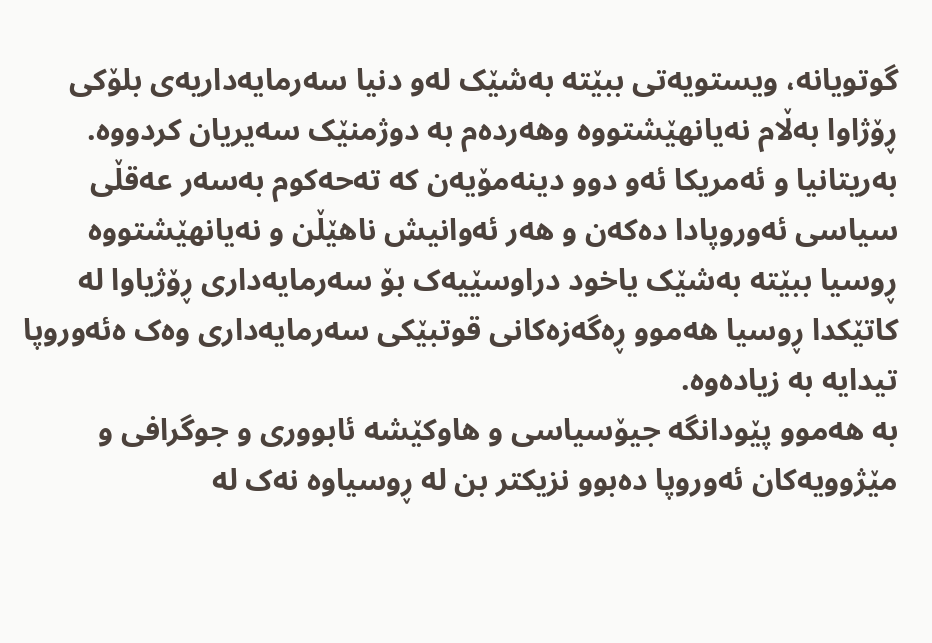گوتویانە، ویستویەتی ببێتە بەشێک لەو دنیا سەرمایەداریەی بلۆکی ڕۆژاوا بەڵام نەیانهێشتووە وهەردەم بە دوژمنێک سەیریان کردووە. بەریتانیا و ئەمریکا ئەو دوو دینەمۆیەن کە تەحەکوم بەسەر عەقڵی سیاسی ئەوروپادا دەکەن و هەر ئەوانیش ناهێڵن و نەیانهێشتووە ڕوسیا ببێتە بەشێک یاخود دراوسێیەک بۆ سەرمایەداری ڕۆژیاوا لە کاتێکدا ڕوسیا هەموو ڕەگەزەکانی قوتبێکی سەرمایەداری وەک ەئەوروپا تیدایە بە زیادەوە.
بە هەموو پێودانگە جیۆسیاسی و هاوکێشە ئابووری و جوگرافی و مێژوویەکان ئەوروپا دەبوو نزیکتر بن لە ڕوسیاوە نەک لە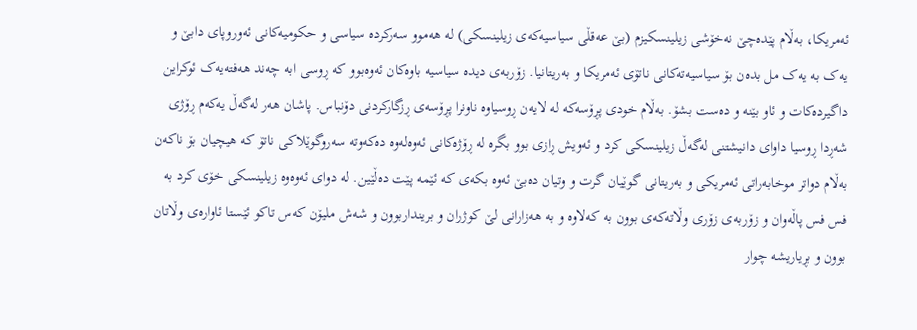ئەمریکا، بەڵام پێدەچێ نەخۆشی زیلینسکیزم (بێ عەقڵی سیاسیەکەی زیلینسکی) لە هەموو سەرکردە سیاسی و حکومیەکانی ئەوروپای دابێ و یەک بە یەک مل بدەن بۆ سیاسیەتەکانی ناتۆی ئەمریکا و بەریتانیا. زۆربەی دیدە سیاسیە باوەکان ئەوەبوو کە ڕوسی ابە چەند هەفتەیەک ئوکراین داگیردەکات و ئاو بێنە و دەست بشۆ. بەڵام خودی پڕۆسەکە لە لایەن ڕوسیاوە ناونرا پڕۆسەی ڕزگارکردنی دۆنباس. پاشان هەر لەگەڵ یەکەم ڕۆژی شەڕدا ڕوسیا داوای دانیشتنی لەگەڵ زیلینسکی کرد و ئەویش ڕازی بوو بگرە لە ڕۆژەکانی ئەوەلەوە دەکەوتە سەروگوێلاکی ناتۆ کە هیچیان بۆ ناکەن بەڵام دواتر موخابەراتی ئەمریکی و بەریتانی گوێیان گرت و وتیان دەبێ ئەوە بکەی کە ئێمە پێت دەڵێین. لە دوای ئەوەوە زیلینسکی خۆی کرد بە فس فس پاڵەوان و زۆربەی زۆری وڵاتەکەی بوون بە کەلاوە و بە هەزارانی لێ کوژران و برینداربوون و شەش ملیۆن کەس تاکو ئێستا ئاوارەی وڵاتان بوون و بڕیاریشە چوار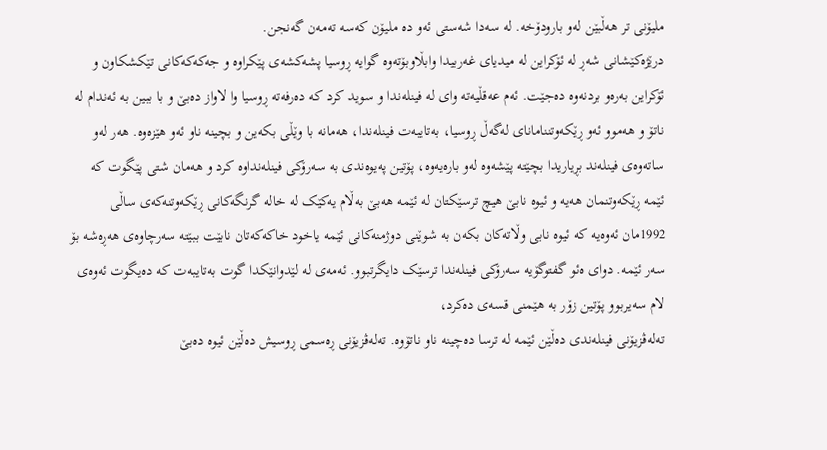ملیۆنی تر هەڵبێن لەو بارودۆخە. لە سەدا شەستی ئەو دە ملیۆن کەسە تەمەن گەنجن.
درێژەکێشانی شەڕ لە ئۆکراین لە میدیای غەربیدا وابڵاوبۆتەوە گوایە ڕوسیا پشەکشەی پێکراوە و جەکەکەکانی تێکشکاون و ئۆکراین بەرەو بردنەوە دەجێت. ئەم عەقڵیەتە وای لە فینلەندا و سوید کرد کە دەرفەتە ڕوسیا وا لاواز دەبێ و با ببین بە ئەندام لە ناتۆ و هەموو ئەو ڕێکەوتننامانای لەگەڵ ڕوسیا، بەتایبەت فینلەندا، هەمانە با وێڵی بکەین و بچینە ناو ئەو هێزەوە. هەر لەو ساتەوەی فینلەند بڕیاریدا بچێتە پێشەوە لەو بارەیەوە، پۆتین پەیوەندی بە سەرۆکی فینلەنداوە کرد و هەمان شتی پێگوت کە ئێمە ڕێکەوتنمان هەیە و ئیوە نابێ هیچ ترسێکتان لە ئێمە هەبێ بەڵام یەکێک لە خالە گرنگەکانی ڕێکەوتنەکەی ساڵی 1992مان ئەوەیە کە ئیوە نابی وڵاتەکان بکەن بە شوێنی دوژمنەکانی ئێمە یاخود خاکەکەتان نابێت ببێتە سەرچاوەی هەڕەشە بۆ سەر ئێمە. دوای ەئو گفتوگۆیە سەرۆکی فینلەندا ترسێک دایگرتبوو. ئەمەی لە لێدوانێکدا گوت بەتایبەت کە دەیگوت ئەوەی لام سەیربوو پۆتین زۆر بە هێمنی قسەی دەکرد،
تەلەڤزیۆنی فینلەندی دەڵێن ئێمە لە ترسا دەچینە ناو ناتۆوە. تەلەڤزیۆنی ڕەسمی ڕوسیش دەڵێن ئیوە دەبێ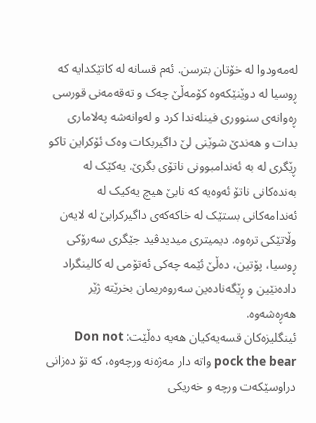لەمەودوا لە خۆتان بترسن. ئەم قسانە لە کاتێکدایە کە ڕوسیا لە دوێنێکەوە کۆمەڵێ چەک و تەقەمەنی قورسی ڕەوانەی سنووری فینلەندا کرد و لەوانەشە پەلاماری بدات و هەندێ شوێنی لێ داگیربکات وەک ئۆکراین تاکو ڕێگری لە بە ئەندامبوونی ناتۆی بگرێ. یەکێک لە بەندەکانی ناتۆ ئەوەیە کە نابێ هیچ یەکیک لە ئەندامەکانی بستێک لە خاکەکەی داگیرکرابێ لە لایەن وڵاتێکی ترەوە. دیمیتری میدیدڤید جێگری سەرۆکی ڕوسیا، پۆتین، دەڵێ ئێمە چەکی ئەتۆمی لە کالینگراد دادەنێین و ڕێگەنادەین سەروەریمان بخرێتە ژێر هەڕەشەوە.
ئینگلیزەکان قسەیەکیان هەیە دەڵێت: Don not pock the bear واتە دار مەژەنە ورچەوە، کە تۆ دەزانی دراوسێکەت ورچە و خەریکی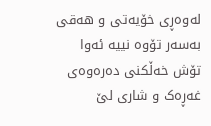لەوەڕی خۆیەتی و هەقی بەسەر تۆوە نییە ئەوا تۆش خەڵکنی دەرەوەی غەڕەک و شاری لێ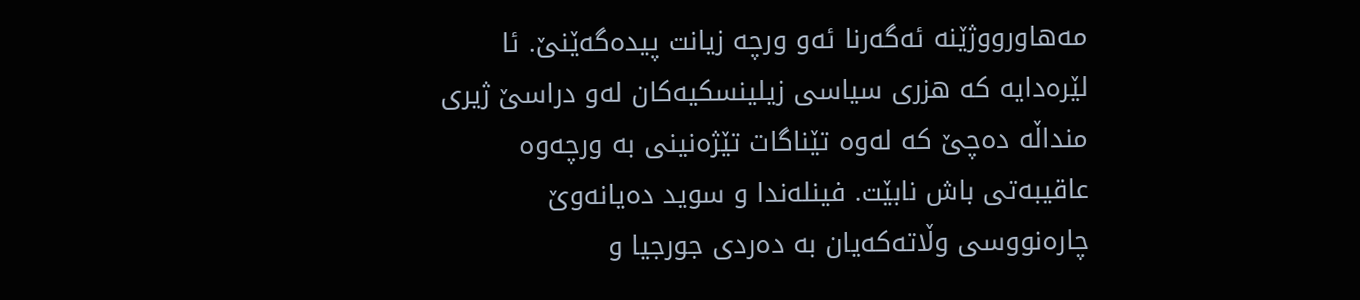مەهاورووژێنە ئەگەرنا ئەو ورچە زیانت پیدەگەێنێ. ئا لێرەدایە کە هزری سیاسی زیلینسکیەکان لەو دراسێ ژیری منداڵە دەچێ کە لەوە تێناگات تێژەنینی بە ورچەوە عاقیبەتی باش نابێت. فینلەندا و سوید دەیانەوێ چارەنووسی وڵاتەکەیان بە دەردی جورجیا و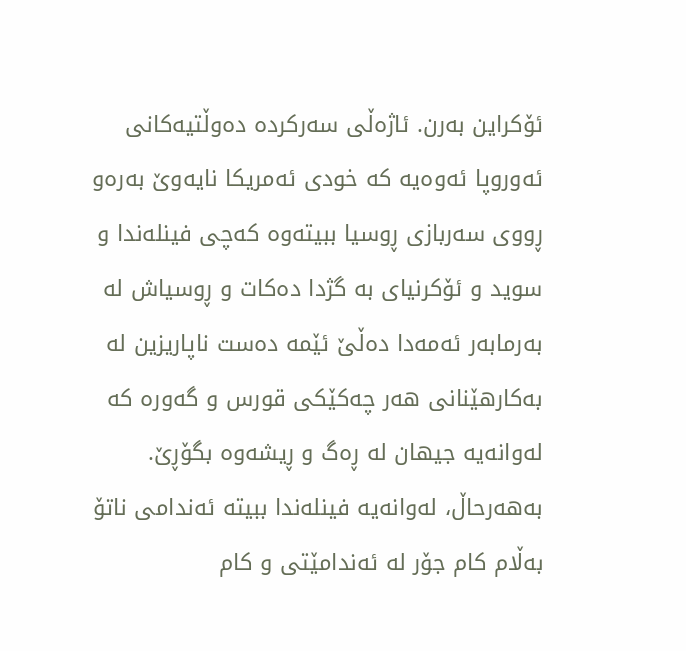ئۆکراین بەرن. ئاژەڵی سەرکردە دەوڵتیەکانی ئەوروپا ئەوەیە کە خودی ئەمریکا نایەوێ بەرەو ڕووی سەربازی ڕوسیا ببیتەوە کەچی فینلەندا و سوید و ئۆکرنیای بە گژدا دەکات و ڕوسیاش لە بەرمابەر ئەمەدا دەڵێ ئێمە دەست ناپاریزین لە بەکارهێنانی هەر چەکێکی قورس و گەورە کە لەوانەیە جیهان لە ڕەگ و ڕیشەوە بگۆڕێ.
بەهەرحاڵ، لەوانەیە فینلەندا ببیتە ئەندامی ناتۆ بەڵام کام جۆر لە ئەندامێتی و کام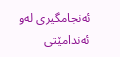ئەنجامگیری لەو ئەندامێتی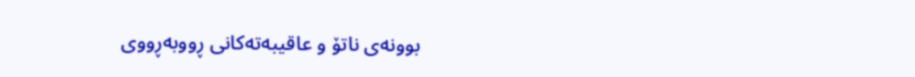بوونەی ناتۆ و عاقیبەتەکانی ڕووبەڕووی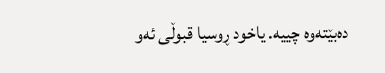دەبێتەوە چییە. یاخود ڕوسیا قبوڵی ئەو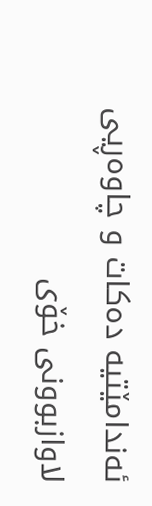ئەندامێتیە دەکات و چاوەڕیی لاوازبوونی خۆی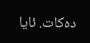دەکات. ئایا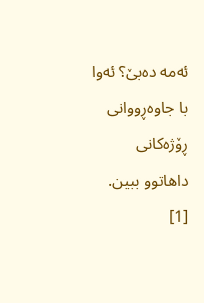ئەمە دەبێ؟ ئەوا با جاوەڕووانی ڕۆژەکانی داهاتوو ببین. [1]